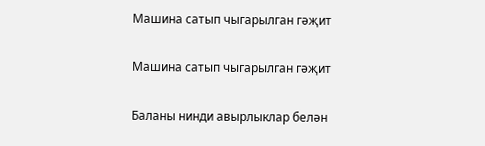Машина сатып чыгарылган гәҗит

Машина сатып чыгарылган гәҗит

Баланы нинди авырлыклар белән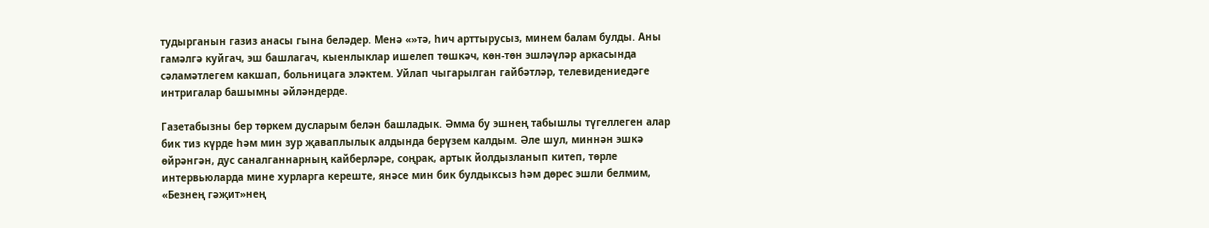тудырганын газиз анасы гына беләдер. Менә «»тә, һич арттырусыз, минем балам булды. Аны гамәлгә куйгач, эш башлагач, кыенлыклар ишелеп төшкәч, көн-төн эшләүләр аркасында сәламәтлегем какшап, больницага эләктем. Уйлап чыгарылган гайбәтләр, телевидениедәге интригалар башымны әйләндерде.

Газетабызны бер төркем дусларым белән башладык. Әмма бу эшнең табышлы түгеллеген алар бик тиз күрде һәм мин зур җаваплылык алдында берүзем калдым. Әле шул, миннән эшкә өйрәнгән, дус саналганнарның кайберләре, соңрак, артык йолдызланып китеп, төрле интервьюларда мине хурларга кереште, янәсе мин бик булдыксыз һәм дөрес эшли белмим, «Безнең гәҗит»нең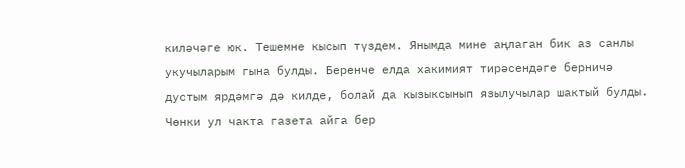киләчәге юк. Тешемне кысып түздем. Янымда мине аңлаган бик аз санлы укучыларым гына булды. Беренче елда хакимият тирәсендәге берничә дустым ярдәмгә дә килде, болай да кызыксынып язылучылар шактый булды. Чөнки ул чакта газета айга бер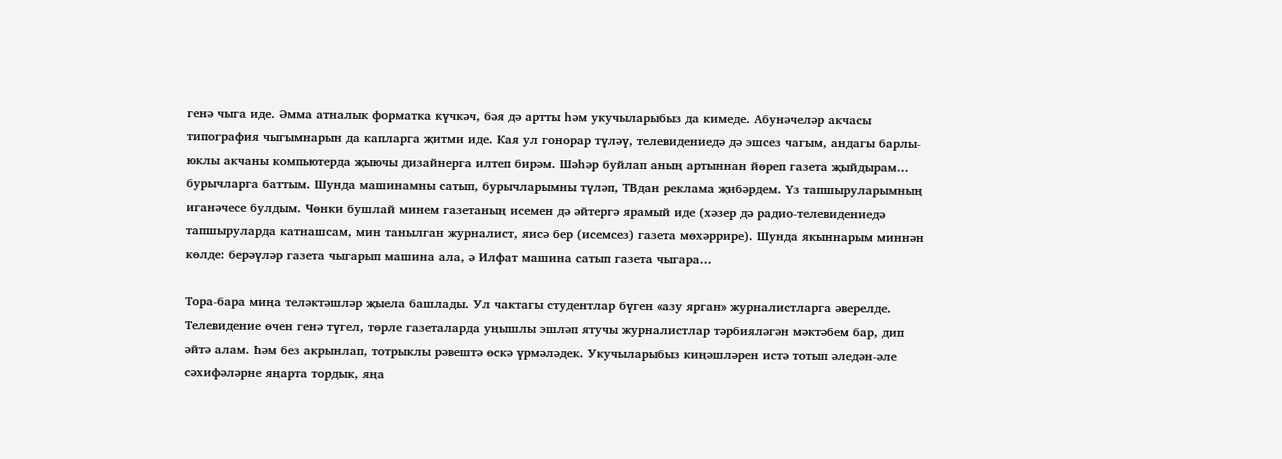генә чыга иде. Әмма атналык форматка күчкәч, бәя дә артты һәм укучыларыбыз да кимеде. Абунәчеләр акчасы типография чыгымнарын да капларга җитми иде. Кая ул гонорар түләү, телевидениедә дә эшсез чагым, андагы барлы-юклы акчаны компьютерда җыючы дизайнерга илтеп бирәм. Шәһәр буйлап аның артыннан йөреп газета җыйдырам… бурычларга баттым. Шунда машинамны сатып, бурычларымны түләп, ТВдан реклама җибәрдем. Үз тапшыруларымның иганәчесе булдым. Чөнки бушлай минем газетаның исемен дә әйтергә ярамый иде (хәзер дә радио-телевидениедә тапшыруларда катнашсам, мин танылган журналист, яисә бер (исемсез) газета мөхәррире). Шунда якыннарым миннән көлде: берәүләр газета чыгарып машина ала, ә Илфат машина сатып газета чыгара…

Тора-бара миңа теләктәшләр җыела башлады. Ул чактагы студентлар бүген «азу ярган» журналистларга әверелде. Телевидение өчен генә түгел, төрле газеталарда уңышлы эшләп ятучы журналистлар тәрбияләгән мәктәбем бар, дип әйтә алам. Һәм без акрынлап, тотрыклы рәвештә өскә үрмәләдек. Укучыларыбыз киңәшләрен истә тотып әледән-әле сәхифәләрне яңарта тордык, яңа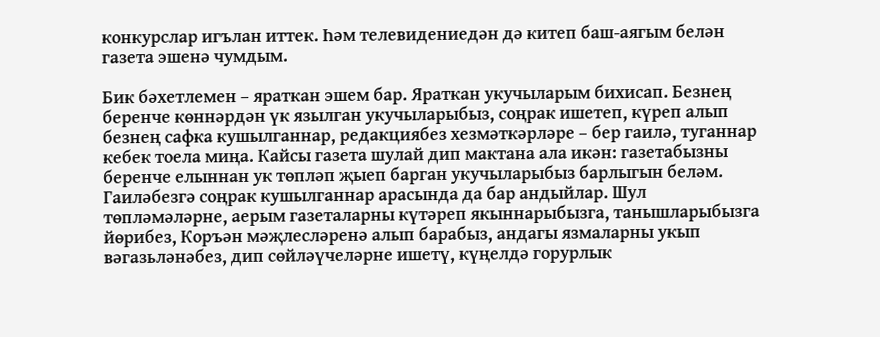конкурслар игълан иттек. Һәм телевидениедән дә китеп баш-аягым белән газета эшенә чумдым.

Бик бәхетлемен – яраткан эшем бар. Яраткан укучыларым бихисап. Безнең беренче көннәрдән үк язылган укучыларыбыз, соңрак ишетеп, күреп алып безнең сафка кушылганнар, редакциябез хезмәткәрләре – бер гаилә, туганнар кебек тоела миңа. Кайсы газета шулай дип мактана ала икән: газетабызны беренче елыннан ук төпләп җыеп барган укучыларыбыз барлыгын беләм. Гаиләбезгә соңрак кушылганнар арасында да бар андыйлар. Шул төпләмәләрне, аерым газеталарны күтәреп якыннарыбызга, танышларыбызга йөрибез, Коръән мәҗлесләренә алып барабыз, андагы язмаларны укып вәгазьләнәбез, дип сөйләүчеләрне ишетү, күңелдә горурлык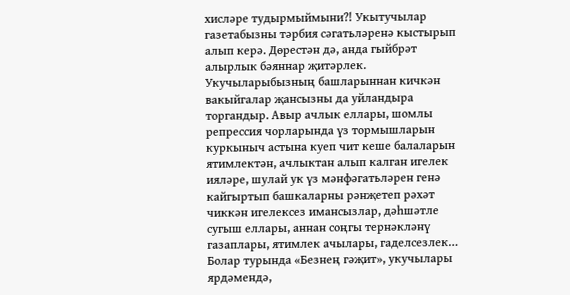хисләре тудырмыймыни?! Укытучылар газетабызны тәрбия сәгатьләренә кыстырып алып керә. Дөрестән дә, анда гыйбрәт алырлык бәяннар җитәрлек. Укучыларыбызның башларыннан кичкән вакыйгалар җансызны да уйландыра торгандыр. Авыр ачлык еллары, шомлы репрессия чорларында үз тормышларын куркыныч астына куеп чит кеше балаларын ятимлектән, ачлыктан алып калган игелек ияләре, шулай ук үз мәнфәгатьләрен генә кайгыртып башкаларны рәнҗетеп рәхәт чиккән игелексез имансызлар, дәһшәтле сугыш еллары, аннан соңгы тернәкләнү газаплары, ятимлек ачылары, гаделсезлек… Болар турында «Безнең гәҗит», укучылары ярдәмендә,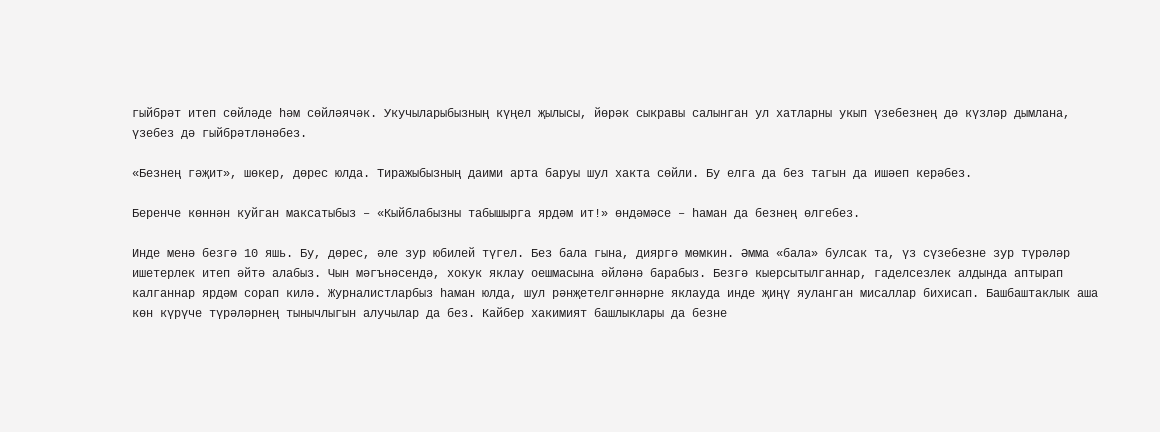гыйбрәт итеп сөйләде һәм сөйләячәк. Укучыларыбызның күңел җылысы, йөрәк сыкравы салынган ул хатларны укып үзебезнең дә күзләр дымлана, үзебез дә гыйбрәтләнәбез.

«Безнең гәҗит», шөкер, дөрес юлда. Тиражыбызның даими арта баруы шул хакта сөйли. Бу елга да без тагын да ишәеп керәбез.

Беренче көннән куйган максатыбыз – «Кыйблабызны табышырга ярдәм ит!» өндәмәсе – һаман да безнең өлгебез.

Инде менә безгә 10 яшь. Бу, дөрес, әле зур юбилей түгел. Без бала гына, дияргә мөмкин. Әмма «бала» булсак та, үз сүзебезне зур түрәләр ишетерлек итеп әйтә алабыз. Чын мәгънәсендә, хокук яклау оешмасына әйләнә барабыз. Безгә кыерсытылганнар, гаделсезлек алдында аптырап калганнар ярдәм сорап килә. Журналистларбыз һаман юлда, шул рәнҗетелгәннәрне яклауда инде җиңү яуланган мисаллар бихисап. Башбаштаклык аша көн күрүче түрәләрнең тынычлыгын алучылар да без. Кайбер хакимият башлыклары да безне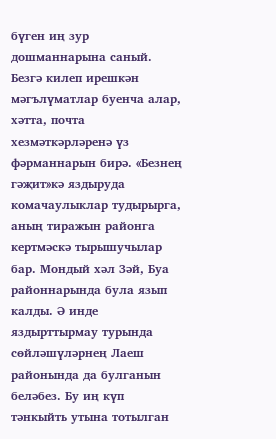бүген иң зур дошманнарына саный. Безгә килеп ирешкән мәгълүматлар буенча алар, хәтта, почта хезмәткәрләренә үз фәрманнарын бирә. «Безнең гәҗит»кә яздыруда комачаулыклар тудырырга, аның тиражын районга кертмәскә тырышучылар бар. Мондый хәл Зәй, Буа районнарында була язып калды. Ә инде яздырттырмау турында сөйләшүләрнең Лаеш районында да булганын беләбез. Бу иң күп тәнкыйть утына тотылган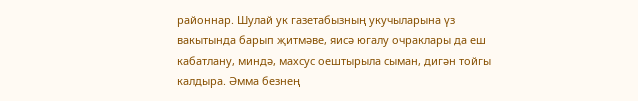районнар. Шулай ук газетабызның укучыларына үз вакытында барып җитмәве, яисә югалу очраклары да еш кабатлану, миндә, махсус оештырыла сыман, дигән тойгы калдыра. Әмма безнең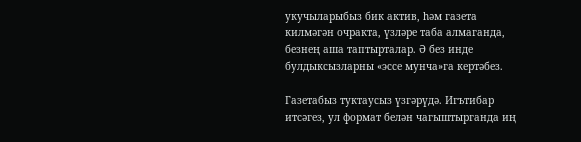укучыларыбыз бик актив, һәм газета килмәгән очракта, үзләре таба алмаганда, безнең аша таптырталар. Ә без инде булдыксызларны «эссе мунча»га кертәбез.

Газетабыз туктаусыз үзгәрүдә. Игътибар итсәгез, ул формат белән чагыштырганда иң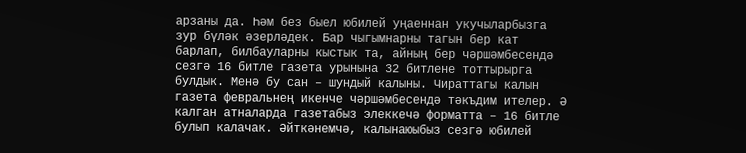арзаны да. Һәм без быел юбилей уңаеннан укучыларбызга зур бүләк әзерләдек. Бар чыгымнарны тагын бер кат барлап, билбауларны кыстык та, айның бер чәршәмбесендә сезгә 16 битле газета урынына 32 битлене тоттырырга булдык. Менә бу сан – шундый калыны. Чираттагы калын газета февральнең икенче чәршәмбесендә тәкъдим ителер. Ә калган атналарда газетабыз элеккечә форматта – 16 битле булып калачак. Әйткәнемчә, калынаюыбыз сезгә юбилей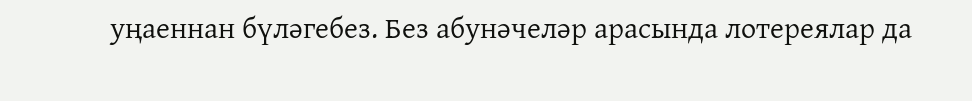уңаеннан бүләгебез. Без абунәчеләр арасында лотереялар да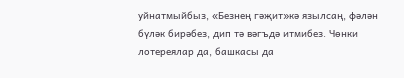уйнатмыйбыз, «Безнең гәҗит»кә язылсаң, фәлән бүләк бирәбез, дип тә вәгъдә итмибез. Чөнки лотереялар да, башкасы да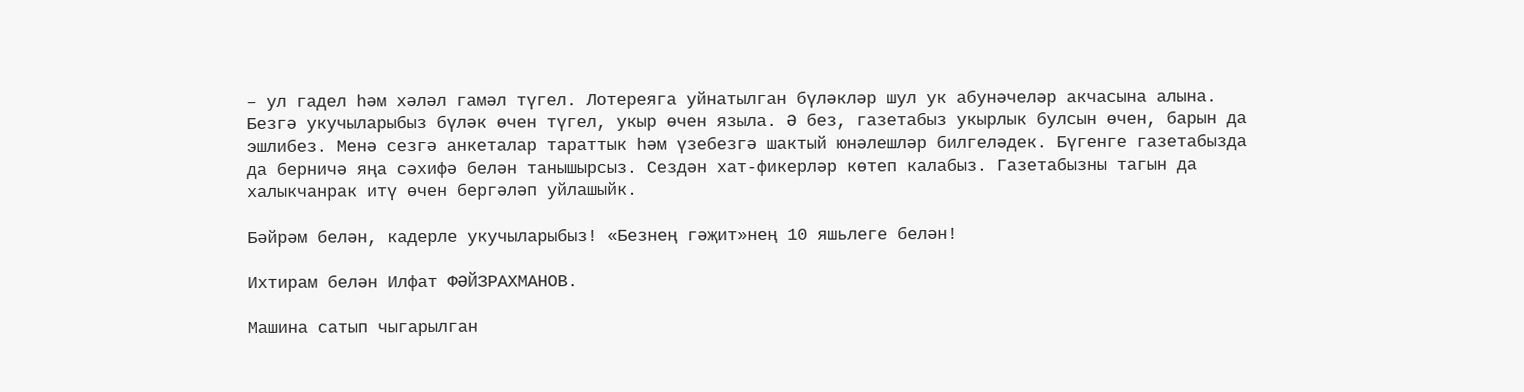– ул гадел һәм хәләл гамәл түгел. Лотереяга уйнатылган бүләкләр шул ук абунәчеләр акчасына алына. Безгә укучыларыбыз бүләк өчен түгел, укыр өчен языла. Ә без, газетабыз укырлык булсын өчен, барын да эшлибез. Менә сезгә анкеталар тараттык һәм үзебезгә шактый юнәлешләр билгеләдек. Бүгенге газетабызда да берничә яңа сәхифә белән танышырсыз. Сездән хат-фикерләр көтеп калабыз. Газетабызны тагын да халыкчанрак итү өчен бергәләп уйлашыйк.

Бәйрәм белән, кадерле укучыларыбыз! «Безнең гәҗит»нең 10 яшьлеге белән!

Ихтирам белән Илфат ФӘЙЗРАХМАНОВ.

Машина сатып чыгарылган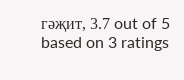гәҗит, 3.7 out of 5 based on 3 ratings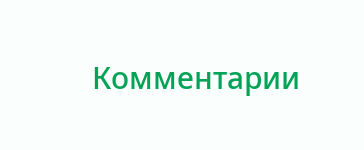Комментарии